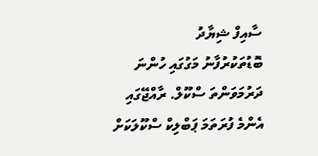ސާއިފް ޝިޔާދު
ބޮޑުތަކުރުފާނު މަގުގައި ހުންނަ ދަރުމަވަންތަ ސްކޫލް. ރާއްޖޭގައި އެންމެ ފުރަތަމަ ޕަބްލިކް ސްކޫލަކަށް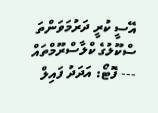އޭސީ ކުރީ ދަރުމަވަންތަ ސްކޫލުގެ ކްލާސްރޫމްތައް --- ފޮޓޯ: އަދަދު ފައިލް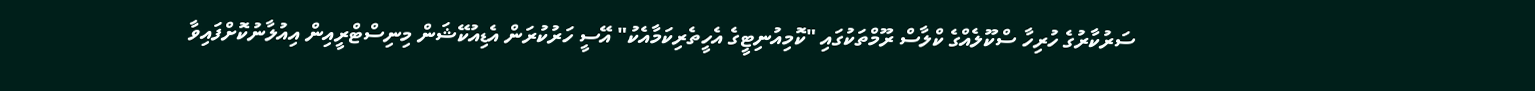ސަރުކާރުގެ ހުރިހާ ސްކޫލެއްގެ ކްލާސް ރޫމްތަކުގައި "ކޮމިއުނިޓީގެ އެހީތެރިކަމާއެކު" އޭސީ ހަރުކުރަން އެޑިއުކޭޝަން މިނިސްޓްރީއިން އިއުލާނުކޮށްފައިވާ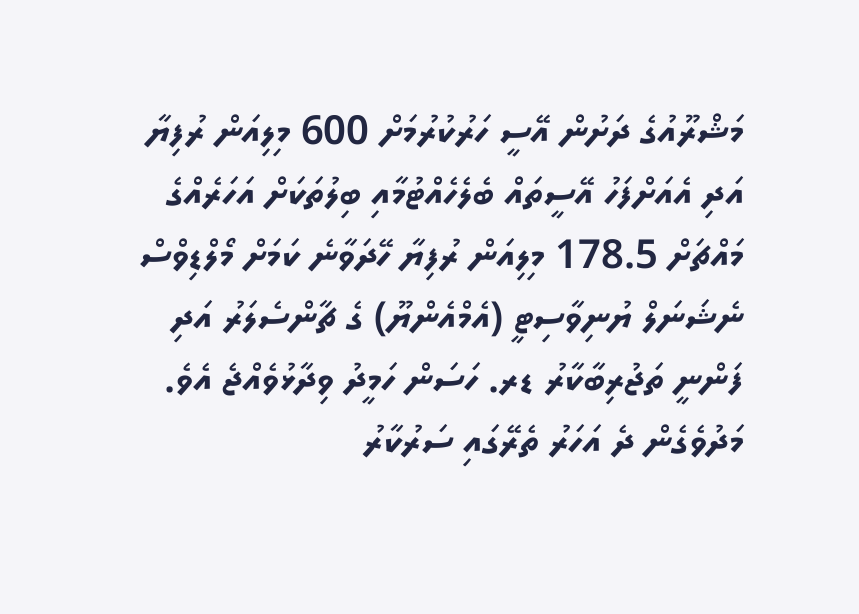މަޝްރޫއުގެ ދަށުން އޭސީ ހަރުކުރުމަށް 600 މިލިއަން ރުފިޔާ އަދި އެއަށްފަހު އޭސީތައް ބެލެހެއްޓުމާއި ބިލުތަކަށް އަހަރެއްގެ މައްޗަށް 178.5 މިލިއަން ރުފިޔާ ހޭދަވާނެ ކަމަށް މޯލްޑިވްސް ނެޝަނަލް ޔުނިވާސިޓީ (އެމްއެންޔޫ) ގެ ޗާންސެލަރު އަދި ފަންނީ ތަޖުރިބާކާރު ޑރ. ހަސަން ހަމީދު ވިދާޅުވެއްޖެ އެވެ.
މަދުވެގެން ދެ އަހަރު ތެރޭގައި ސަރުކާރު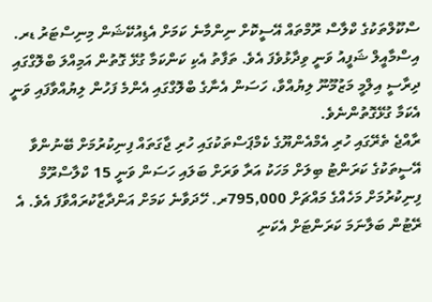ސްކޫލްތަކުގެ ކްލާސް ރޫމްތައް އޭސީކޮށް ނިންމާނެ ކަމަށް އެޑިއުކޭޝަން މިނިސްޓަރު ޑރ. އިސްމާއީލް ޝަފީއު ވަނީ ވިދާޅުވެފަ އެވެ. ތަފާތު އެކި ކަންކަމާ ގުޅޭ ގޮތުން އަމިއްލަ ބްލޮގްގައި ދިރާސީ އިލްމީ މަޒުމޫނޫ ލިޔުއްވާ، ހަސަން އެނާގެ ބްލޮގްގައި އެންމެ ފަހުން ލިޔުއްވާފައި ވަނީ އެކަމާ ގުޅޭގޮތުންނެވެ.
ރާއްޖެ ތެރޭގައި ހުރި އެމްއެންޔޫގެ ކެމްޕަސްތަކުގައި ހުރި ޖާގަތައް ފިނިކުރުމަށް ބޭނުންވާ އޭސީތަކުގެ ކަރަންޓު ބިލަށް މަހަކު އަރާ ވަރަށް ބަލައި ހަސަން ވަނީ 15 ކްލާސްރޫމް ފިނިކުރުމަށް މަހެއްގެ މައްޗަށް 795,000ރ. ހޭދަވާނެ ކަމަށް އަންދާޒާކުރައްވާފަ އެވެ. އެ ރޭޓުން ބަލާނަމަ ކަރަންޓަށް އެކަނި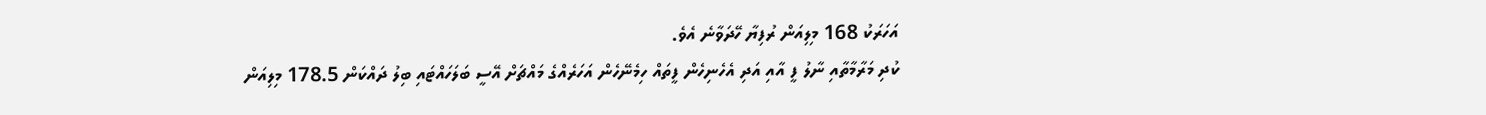އަހަރަކު 168 މިލިއަން ރުފިޔާ ހޭދަވާނެ އެވެ.
ކުދި މަރާމާތާއި ނާލު ފީ އާއި އަދި އެހެނިހެން ފީތައް ހިމެނޭހެން އަހަރެއްގެ މައްޗަށް އޭސީ ބަލަހައްޓައި ބިލު ދައްކަން 178.5 މިލިއަން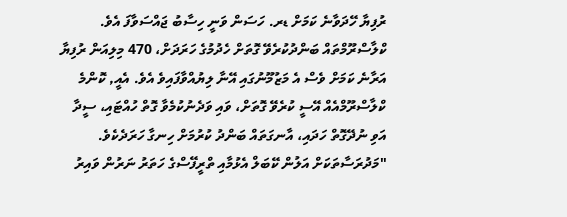ރުފިޔާ ހޭދަވާނެ ކަމަށް ޑރ. ހަސަން ވަނީ ހިސާބު ޖައްސަވާފަ އެވެ.
ކްލާސްރޫމްތައް ބަންދުކުރެވޭ ގޮތަށް ހެދުމުގެ ހަރަދަށް، 470 މިލިއަން ރުފިޔާ އަރާނެ ކަމަށް ވެސް އެ މަޒުމޫނުގައި އޭނާ ލިޔުއްވާފައިވެ އެވެ. އެއީ, ކޮންމެ ކްލާސްރޫމްއެއް އޭސީ ކުރެވޭ ގޮތަށް، ވައި ވަދެނުކުމެވާ ގޮތް ހުއްޓައި، ސީދާ އަވި ނުދޭގޮތް ހަދައި، އާނގަތައް ބަންދު ކުރުމަށް ހިނގާ ހަރަދެކެވެ.
"މަދުރަސާތަކަށް އަލުން ކޭބަލް އެޅުމާއި ތްރީފޭސްގެ ހަތަރު ނަރުން ވައިރު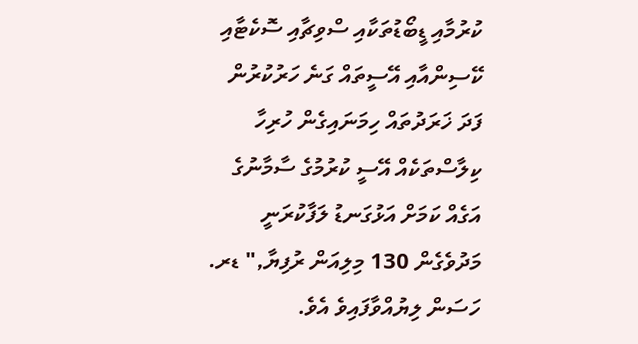ކުރުމާއި ޑީބޯޑުތަކާއި ސްވިޗާއި ސޮކެޓާއި ކޭސިންއާއި އޭސީތައް ގަނެ ހަރުކުރުން ފަދަ ޚަރަދުތައް ހިމަނައިގެން ހުރިހާ ކިލާސްތަކެއް އޭސީ ކުރުމުގެ ސާމާނުގެ އަގެއް ކަމަށް އަޅުގަނޑު ލަފާކުރަނީ މަދުވެގެން 130 މިލިއަން ރުފިޔާ," ޑރ. ހަސަން ލިޔުއްވާފައިވެ އެވެ.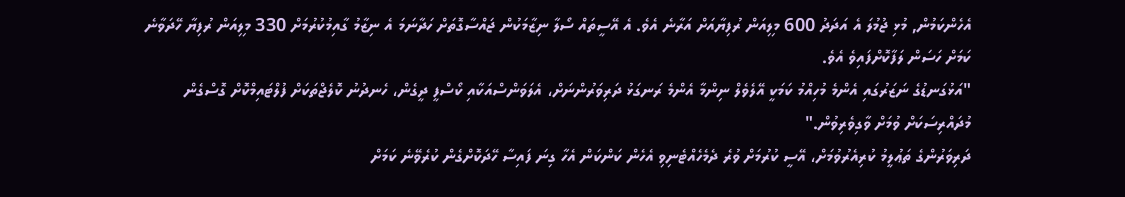އެހެންކަމުން, މުޅި ޖުމުލަ އެ އަދަދު 600 މިލިއަން ރުފިޔާއަށް އަރާނެ އެވެ. އެ އޭސީތައް ސޯލާ ނިޒާމަކުން ޖައްސާގޮތަށް ހަދާނަމަ އެ ނިޒާމު ގާއިމުކުރުމަށް 330 މިލިއަން ރުފިޔާ ހޭދަވާނެ ކަމަށް ހަސަން ލަފާކޮށްފައިވެ އެވެ.
"އަޅުގަނޑުގެ ނަޒަރުގައި އެންމެ މުހިއްމު ކަމަކީ އޭލެވެލް ނިންމާ އެންމެ ރަނގަޅު ދަރިވަރުންނަށް، އެލަވަންސްއަކާއި ކޯސްފީ ދީގެން، ހެނދުނު ކޮލެޖްތަކަށް ފުލްޓައިމްކޮށް ގޮސްގެން މުދައްރިސަކަށް ވުމަށް ވާގިވެރިވުން."
ދަރިވަރުންގެ ތަޢުލީމު ކުރިއެރުވުމަށް، އޭސީ ކުރުމަށް ވުރެ ދެމެހެއްޓެނިވި އެހެން ކަންކަން އެހާ ގިނަ ފައިސާ ހޭދަކޮށްގެން ކުރެވޭނެ ކަމަށް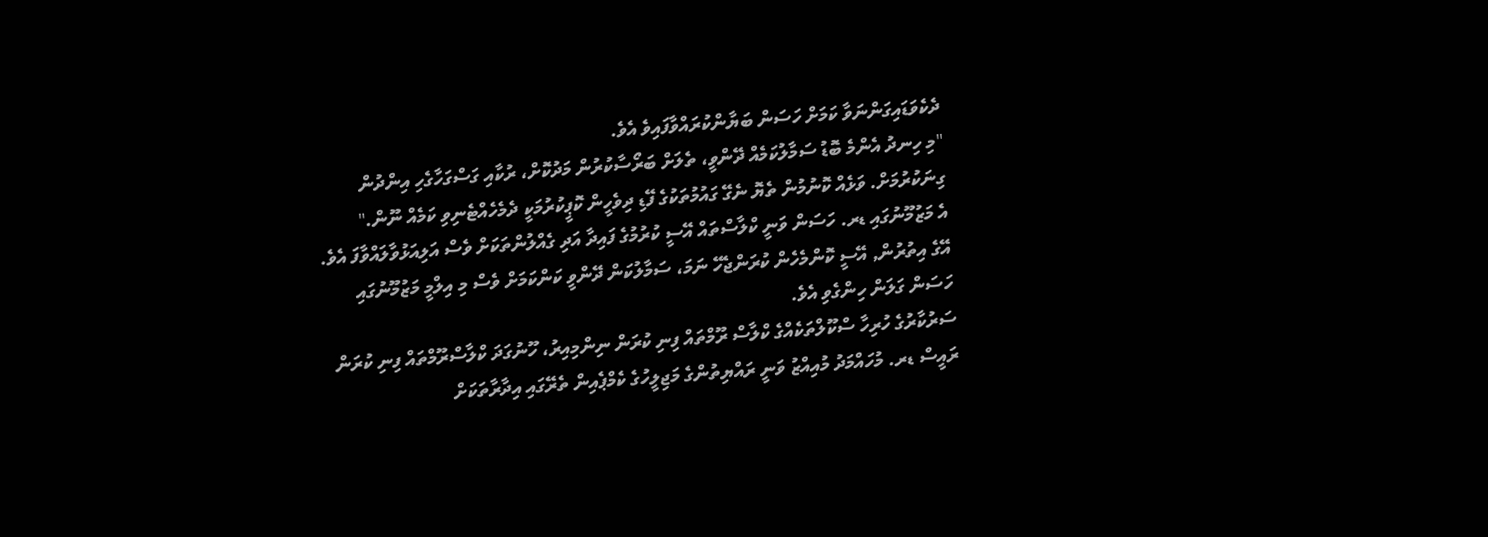ދެކެވަޑައިގަންނަވާ ކަމަށް ހަސަން ބަޔާންކުރައްވާފައިވެ އެވެ.
"މި ހިނދު އެންމެ ބޮޑު ސަމާލުކަމެއް ދޭންވީ، ތެލަށް ބަރޯސާކުރުން މަދުކޮށް، ރުކާއި ގަސްގަހާގެހި އިންދުން ގިނަކުރުމަށް. ވަޅެއް ކޮނުމުން ތެޔޮ ނެގޭ ގައުމުތަކުގެ ފޭޑި ދިވެހީން ކޮޕީކުރުމަކީ ދެމެހެއްޓެނިވި ކަމެއް ނޫން."
އެ މަޒުމޫނުގައި ޑރ. ހަސަން ވަނީ ކްލާސްތައް އޭސީ ކުރުމުގެ ފައިދާ އަދި ގެއްލުންތަކަށް ވެސް އަލިއަޅުވާލައްވާފަ އެވެ. އޭގެ އިތުރުން, އޭސީ ކޮންމެހެން ކުރަންޖެހޭ ނަމަ، ސަމާލުކަން ދޭންވީ ކަންކަމަށް ވެސް މި އިލްމީ މަޒުމޫނުގައި ހަސަން ގަލަން ހިންގެވި އެވެ.
ސަރުކާރުގެ ހުރިހާ ސްކޫލްތަކެއްގެ ކްލާސް ރޫމްތައް ފިނި ކުރަން ނިންމިއިރު، ހޫނުގަދަ ކްލާސްރޫމްތައް ފިނި ކުރަން ރައީސް ޑރ. މުހައްމަދު މުއިއްޒު ވަނީ ރައްޔިތުންގެ މަޖިލީހުގެ ކެމްޕެއިން ތެރޭގައި އިދާރާތަކަށް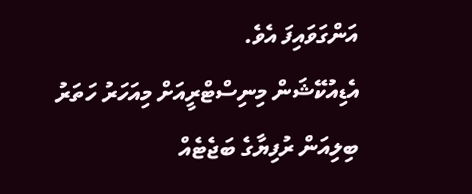އަންގަވައިފަ އެވެ.
އެޑިއުކޭޝަން މިނިސްޓްރީއަށް މިއަހަރު ހަތަރު ބިލިއަން ރުފިޔާގެ ބަޖެޓެއް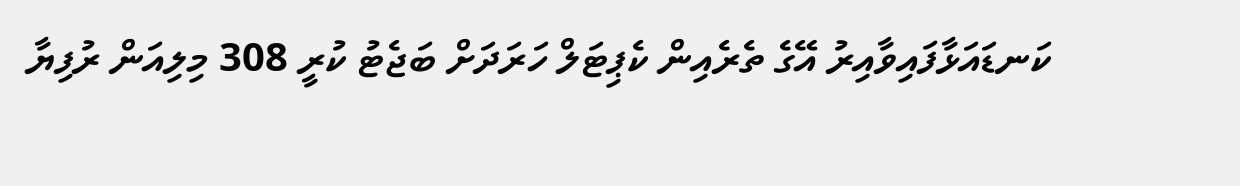ކަނޑައަޅާފައިވާއިރު އޭގެ ތެރެއިން ކެޕިޓަލް ހަރަދަށް ބަޖެޓު ކުރީ 308 މިލިއަން ރުފިޔާ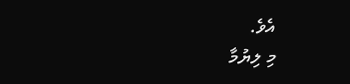އެވެ.
މި ލިޔުމާ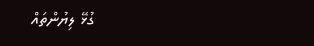ގުޅޭ ލިޔުންތައް